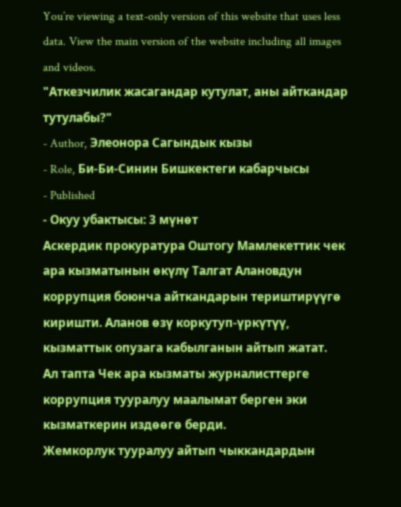You’re viewing a text-only version of this website that uses less data. View the main version of the website including all images and videos.
"Аткезчилик жасагандар кутулат, аны айткандар тутулабы?"
- Author, Элеонора Сагындык кызы
- Role, Би-Би-Синин Бишкектеги кабарчысы
- Published
- Окуу убактысы: 3 мүнөт
Аскердик прокуратура Оштогу Мамлекеттик чек ара кызматынын өкүлү Талгат Алановдун коррупция боюнча айткандарын териштирүүгө киришти. Аланов өзү коркутуп-үркүтүү, кызматтык опузага кабылганын айтып жатат.
Ал тапта Чек ара кызматы журналисттерге коррупция тууралуу маалымат берген эки кызматкерин издөөгө берди.
Жемкорлук тууралуу айтып чыккандардын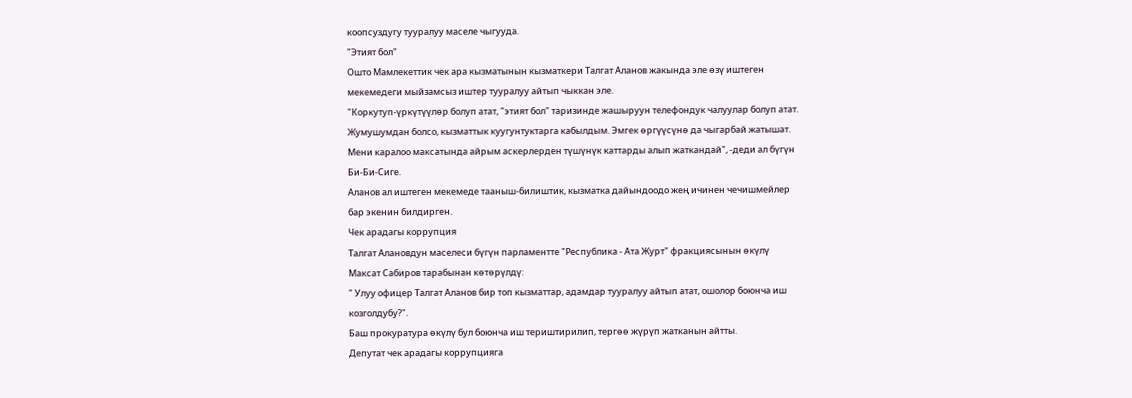коопсуздугу тууралуу маселе чыгууда.
"Этият бол"
Ошто Мамлекеттик чек ара кызматынын кызматкери Талгат Аланов жакында эле өзү иштеген мекемедеги мыйзамсыз иштер тууралуу айтып чыккан эле.
"Коркутуп-үркүтүүлөр болуп атат, "этият бол" таризинде жашыруун телефондук чалуулар болуп атат. Жумушумдан болсо, кызматтык куугунтуктарга кабылдым. Эмгек өргүүсүнө да чыгарбай жатышат. Мени каралоо максатында айрым аскерлерден түшүнүк каттарды алып жаткандай", -деди ал бүгүн Би-Би-Сиге.
Аланов ал иштеген мекемеде тааныш-билиштик, кызматка дайындоодо жең ичинен чечишмейлер бар экенин билдирген.
Чек арадагы коррупция
Талгат Алановдун маселеси бүгүн парламентте "Республика - Ата Журт" фракциясынын өкүлү Максат Сабиров тарабынан көтөрүлдү:
" Улуу офицер Талгат Аланов бир топ кызматтар, адамдар тууралуу айтып атат, ошолор боюнча иш козголдубу?".
Баш прокуратура өкүлү бул боюнча иш териштирилип, тергөө жүрүп жатканын айтты.
Депутат чек арадагы коррупцияга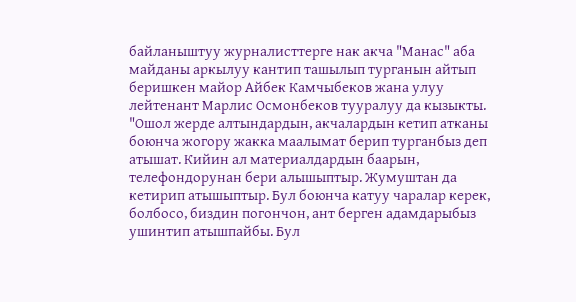байланыштуу журналисттерге нак акча "Манас" аба майданы аркылуу кантип ташылып турганын айтып беришкен майор Айбек Камчыбеков жана улуу лейтенант Марлис Осмонбеков тууралуу да кызыкты.
"Ошол жерде алтындардын, акчалардын кетип атканы боюнча жогору жакка маалымат берип турганбыз деп атышат. Кийин ал материалдардын баарын, телефондорунан бери алышыптыр. Жумуштан да кетирип атышыптыр. Бул боюнча катуу чаралар керек, болбосо, биздин погончон, ант берген адамдарыбыз ушинтип атышпайбы. Бул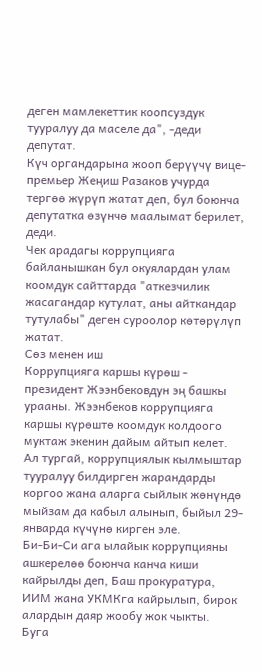деген мамлекеттик коопсуздук тууралуу да маселе да", -деди депутат.
Күч органдарына жооп берүүчү вице-премьер Жеңиш Разаков учурда тергөө жүрүп жатат деп, бул боюнча депутатка өзүнчө маалымат берилет, деди.
Чек арадагы коррупцияга байланышкан бул окуялардан улам коомдук сайттарда "аткезчилик жасагандар кутулат, аны айткандар тутулабы" деген суроолор көтөрүлүп жатат.
Сөз менен иш
Коррупцияга каршы күрөш - президент Жээнбековдун эң башкы урааны. Жээнбеков коррупцияга каршы күрөштө коомдук колдоого муктаж экенин дайым айтып келет.
Ал тургай, коррупциялык кылмыштар тууралуу билдирген жарандарды коргоо жана аларга сыйлык жөнүндө мыйзам да кабыл алынып, быйыл 29-январда күчүнө кирген эле.
Би-Би-Си ага ылайык коррупцияны ашкерелөө боюнча канча киши кайрылды деп, Баш прокуратура, ИИМ жана УКМКга кайрылып, бирок алардын даяр жообу жок чыкты.
Буга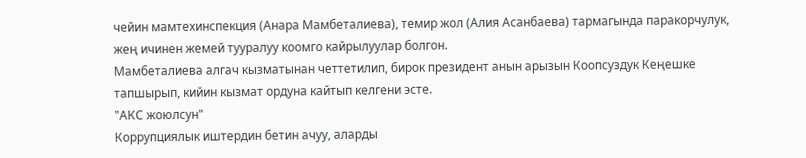чейин мамтехинспекция (Анара Мамбеталиева), темир жол (Алия Асанбаева) тармагында паракорчулук, жең ичинен жемей тууралуу коомго кайрылуулар болгон.
Мамбеталиева алгач кызматынан четтетилип, бирок президент анын арызын Коопсуздук Кеңешке тапшырып, кийин кызмат ордуна кайтып келгени эсте.
"АКС жоюлсун"
Коррупциялык иштердин бетин ачуу, аларды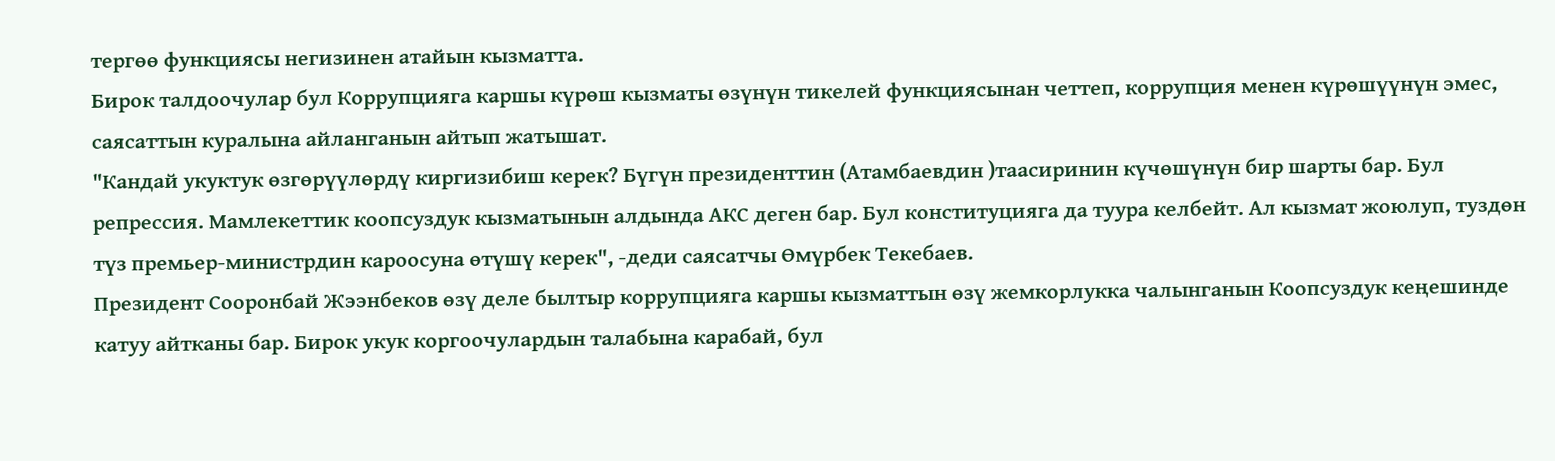тергөө функциясы негизинен атайын кызматта.
Бирок талдоочулар бул Коррупцияга каршы күрөш кызматы өзүнүн тикелей функциясынан четтеп, коррупция менен күрөшүүнүн эмес, саясаттын куралына айланганын айтып жатышат.
"Кандай укуктук өзгөрүүлөрдү киргизибиш керек? Бүгүн президенттин (Атамбаевдин )таасиринин күчөшүнүн бир шарты бар. Бул репрессия. Мамлекеттик коопсуздук кызматынын алдында АКС деген бар. Бул конституцияга да туура келбейт. Ал кызмат жоюлуп, туздөн түз премьер-министрдин кароосуна өтүшү керек", -деди саясатчы Өмүрбек Текебаев.
Президент Сооронбай Жээнбеков өзү деле былтыр коррупцияга каршы кызматтын өзү жемкорлукка чалынганын Коопсуздук кеңешинде катуу айтканы бар. Бирок укук коргоочулардын талабына карабай, бул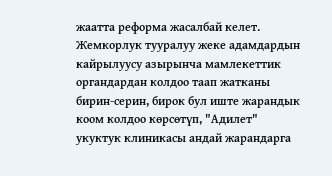жаатта реформа жасалбай келет.
Жемкорлук тууралуу жеке адамдардын кайрылуусу азырынча мамлекеттик органдардан колдоо таап жатканы бирин-серин, бирок бул иште жарандык коом колдоо көрсөтүп, "Адилет" укуктук клиникасы андай жарандарга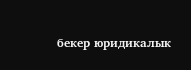бекер юридикалык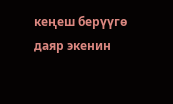кеңеш берүүгө даяр экенин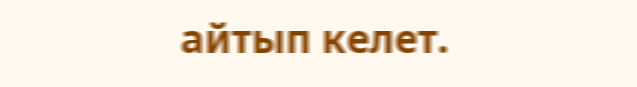айтып келет.